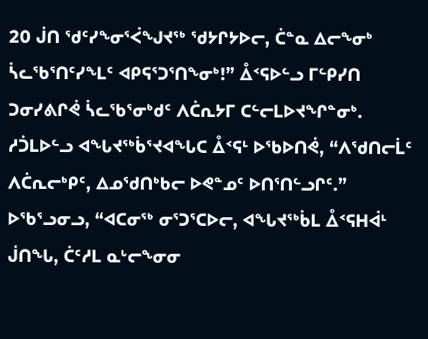20 ᒎᑎ ᖁᑦᓯᖕᓂᕐᐹᖑᔪᖅ ᖁᔭᒋᔭᐅᓕ, ᑖᓐᓇ ᐃᓕᖕᓂᒃ ᓵᓚᖃᕐᑎᑦᓯᖕᒪᑦ ᐊᑭᕋᕐᑐᕐᑎᖕᓂᒃ!” ᐂᑉᕋᐅᓪᓗ ᒥᓪᑭᓯᑎ ᑐᓂᓯᕕᒋᕚ ᓵᓚᖃᕐᓂᒃᑯᑦ ᐱᑖᕆᔭᒥ ᑕᓪᓕᒪᐅᔪᖏᓐᓂᒃ.
ᓱᑑᒪᐅᓪᓗ ᐊᖓᔪᖅᑳᕐᔪᐊᖓᑕ ᐂᑉᕋᒻ ᐅᖃᐅᑎᕚ, “ᐱᖁᑎᓕᒫᑦ ᐱᑖᕆᓕᒃᑭᑦ, ᐃᓄᖁᑎᒃᑲᓕ ᐅᕙᓐᓄᑦ ᐅᑎᕐᑎᓪᓗᒋᑦ.”
ᐅᖃᕐᓗᓂᓗ, “ᐊᑕᓂᖅ ᓂᕐᑐᕐᑕᐅᓕ, ᐊᖓᔪᖅᑳᒪ ᐂᑉᕋᕼᐋᒻ ᒎᑎᖓ, ᑖᑦᓱᒪ ᓇᒡᓕᖕᓂᓂ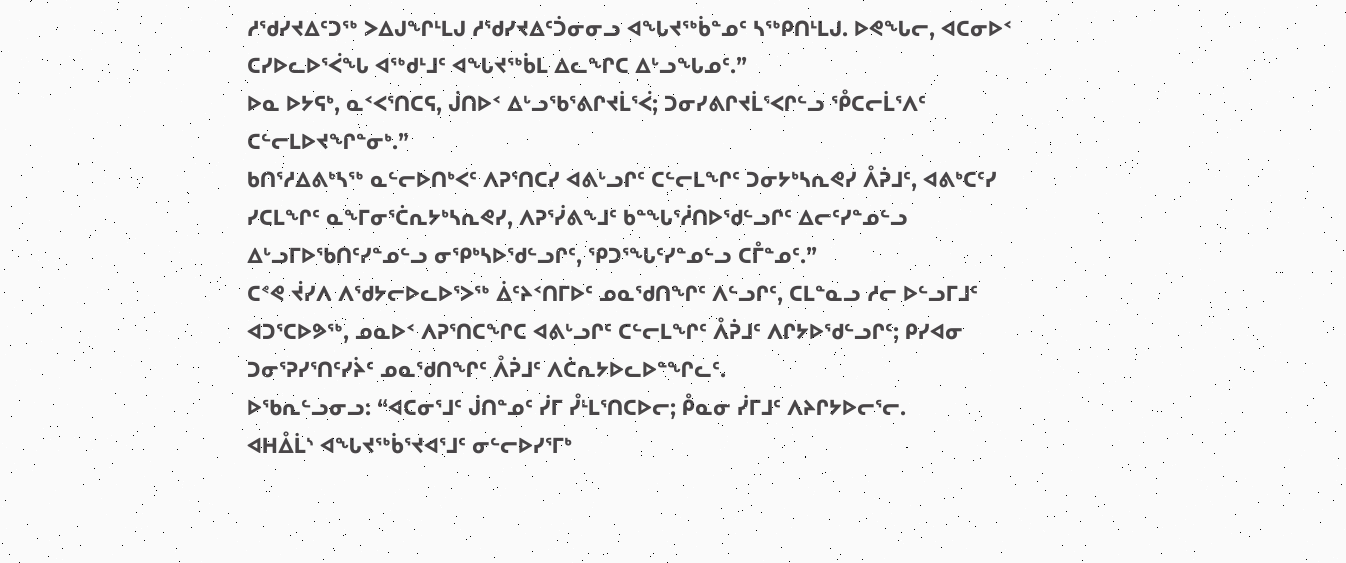ᓱᖁᓯᔪᐃᑦᑐᖅ ᐳᐃᒍᖏᒻᒪᒍ ᓱᖁᓯᔪᐃᑦᑑᓂᓂᓗ ᐊᖓᔪᖅᑳᓐᓄᑦ ᓴᖅᑭᑎᒻᒪᒍ. ᐅᕙᖓᓕ, ᐊᑕᓂᐅᑉ ᑕᓯᐅᓚᐅᕐᐹᖓ ᐊᖅᑯᒻᒧᑦ ᐊᖓᔪᖅᑳᒪ ᐃᓚᖏᑕ ᐃᒡᓗᖓᓄᑦ.”
ᐅᓇ ᐅᔭᕋᒃ, ᓇᑉᐸᕐᑎᑕᕋ, ᒎᑎᐅᑉ ᐃᒡᓗᖃᕐᕕᒋᔪᒫᕐᐹ; ᑐᓂᓯᕕᒋᔪᒫᕐᐸᒋᓪᓗ ᕾᑕᓕᒫᕐᐱᑦ ᑕᓪᓕᒪᐅᔪᖏᓐᓂᒃ.”
ᑲᑎᕐᓱᐃᕕᒃᓴᖅ ᓇᓪᓕᐅᑎᒃᐸᑦ ᐱᕈᕐᑎᑕᓯ ᐊᕕᒡᓗᒋᑦ ᑕᓪᓕᒪᖏᑦ ᑐᓂᔭᒃᓴᕆᕙᓯ ᐰᕉᒧᑦ, ᐊᕕᒃᑕᑦᓯ ᓯᑕᒪᖏᑦ ᓇᖕᒥᓂᕐᑖᕆᔭᒃᓴᕆᕙᓯ, ᐱᕈᕐᓰᕕᖕᒧᑦ ᑲᓐᖓᕐᓲᑎᐅᖁᓪᓗᒋᑦ ᐃᓕᑦᓯᓐᓄᓪᓗ ᐃᒡᓗᒥᐅᖃᑎᑦᓯᓐᓄᓪᓗ ᓂᕿᒃᓴᐅᖁᓪᓗᒋᑦ, ᕿᑐᕐᖓᑦᓯᓐᓄᓪᓗ ᑕᒤᓐᓄᑦ.”
ᑕᕝᕙ ᔫᓯᐱ ᐱᖁᔭᓕᐅᓚᐅᕐᐳᖅ ᐄᑦᔨᑉᑎᒥᐅᑦ ᓄᓇᖁᑎᖏᑦ ᐱᓪᓗᒋᑦ, ᑕᒪᓐᓇᓗ ᓱᓕ ᐅᓪᓗᒥᒧᑦ ᐊᑐᕐᑕᐅᕗᖅ, ᓄᓇᐅᑉ ᐱᕈᕐᑎᑕᖏᑕ ᐊᕕᒡᓗᒋᑦ ᑕᓪᓕᒪᖏᑦ ᐰᕉᒧᑦ ᐱᒋᔭᐅᖁᓪᓗᒋᑦ; ᑭᓯᐊᓂ ᑐᓂᕐᕈᓯᕐᑎᑦᓯᔩᑦ ᓄᓇᖁᑎᖏᑦ ᐰᕉᒧᑦ ᐱᑖᕆᔭᐅᓚᐅᓐᖏᓚᑦ.
ᐅᖃᕆᓪᓗᓂᓗ: “ᐊᑕᓂᕐᒧᑦ ᒎᑎᓐᓄᑦ ᓰᒥ ᓮᒻᒪᕐᑎᑕᐅᓕ; ᑬᓇᓂ ᓰᒥᒧᑦ ᐱᔨᒋᔭᐅᓕᕐᓕ.
ᐊᕼᐂᒫᔅ ᐊᖓᔪᖅᑳᕐᔪᐊᕐᒧᑦ ᓂᓪᓕᐅᓯᕐᒥᒃ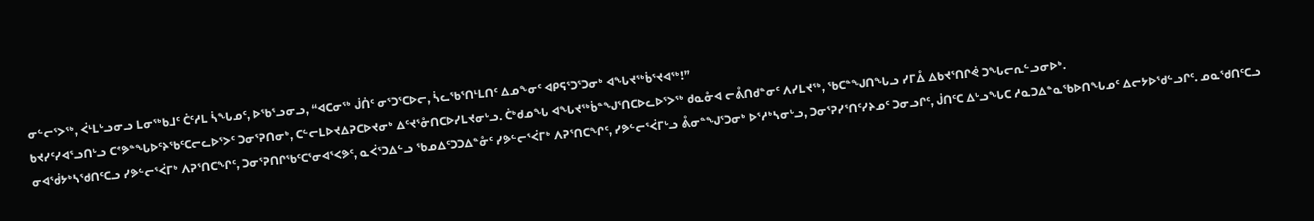ᓂᓪᓕᕐᐳᖅ, ᐹᒻᒪᒡᓗᓂᓗ ᒪᓂᖅᑲᒧᑦ ᑖᑦᓱᒪ ᓵᖓᓄᑦ, ᐅᖃᕐᓗᓂᓗ, “ᐊᑕᓂᖅ ᒎᑏᑦ ᓂᕐᑐᕐᑕᐅᓕ, ᓵᓚᖃᕐᑎᒻᒪᑎᑦ ᐃᓄᖕᓂᑦ ᐊᑭᕋᕐᑐᕐᑐᓂᒃ ᐊᖓᔪᖅᑳᕐᔪᐊᖅ!”
ᑲᔪᓯᑦᓯᐊᕐᓗᑎᒡᓗ ᑕᕝᕗᓐᖓᐅᑦᔨᖃᑦᑕᓕᓚᐅᕐᐳᑦ ᑐᓂᕐᕈᑎᓂᒃ, ᑕᓪᓕᒪᐅᔪᐃᕈᑕᐅᔪᓂᒃ ᐃᑦᔪᕐᓁᑎᑕᐅᓯᒪᔪᓂᒡᓗ. ᑖᒃᑯᓄᖓ ᐊᖓᔪᖅᑳᓐᖑᕐᑎᑕᐅᓚᐅᕐᐳᖅ ᑯᓇᓁᐊ ᓕᕔᑎᑯᓐᓂᑦ ᐱᓯᒪᔪᖅ, ᖃᑕᓐᖑᑎᖓᓗ ᓯᒥᐂ ᐃᑲᔪᕐᑎᒋᕚ ᑐᖓᓕᕆᓪᓗᓂᐅᒃ.
ᓂᐊᖂᔭᒃᓴᖁᑎᑦᑕᓗ ᓯᕗᓪᓕᕐᐹᒥᒃ ᐱᕈᕐᑎᑕᖏᑦ, ᑐᓂᕐᕈᑎᒋᖃᑦᑕᕐᓂᐊᕐᐸᕗᑦ, ᓇᐹᕐᑐᐃᓪᓗ ᖃᓄᐃᑦᑐᑐᐃᓐᓁᑦ ᓯᕗᓪᓕᕐᐹᒥᒃ ᐱᕈᕐᑎᑕᖏᑦ, ᓯᕗᓪᓕᕐᐹᒥᒡᓗ ᕔᓂᓐᖑᕐᑐᓂᒃ ᐅᕐᓱᒃᓴᓂᒡᓗ, ᑐᓂᕐᕈᓯᕐᑎᑦᓯᔨᓄᑦ ᑐᓂᓗᒋᑦ, ᒎᑎᑦᑕ ᐃᒡᓗᖓᑕ ᓱᓇᑐᐃᓐᓇᖃᐅᑎᖓᓄᑦ ᐃᓕᔭᐅᖁᓪᓗᒋᑦ. ᓄᓇᖁᑎᑦᑕᓗ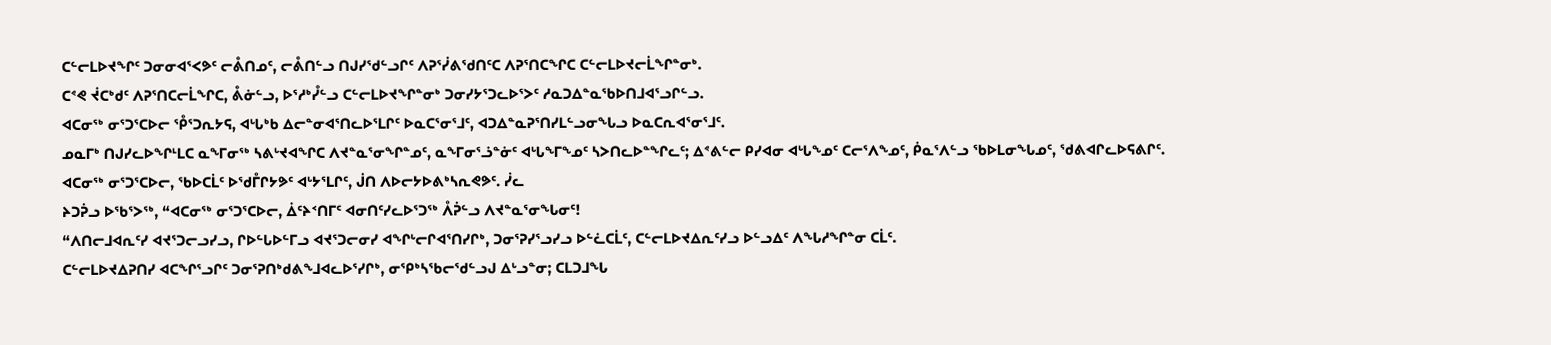ᑕᓪᓕᒪᐅᔪᖏᑦ ᑐᓂᓂᐊᕐᐸᕗᑦ ᓕᕔᑎᓄᑦ, ᓕᕔᑎᓪᓗ ᑎᒍᓯᖁᓪᓗᒋᑦ ᐱᕈᕐᓰᕕᖁᑎᑦᑕ ᐱᕈᕐᑎᑕᖏᑕ ᑕᓪᓕᒪᐅᔪᓕᒫᖏᓐᓂᒃ.
ᑕᕝᕙ ᔫᑕᒃᑯᑦ ᐱᕈᕐᑎᑕᓕᒫᖏᑕ, ᕔᓃᓪᓗ, ᐅᕐᓱᒃᓮᓪᓗ ᑕᓪᓕᒪᐅᔪᖏᓐᓂᒃ ᑐᓂᓯᔭᕐᑐᓚᐅᕐᐳᑦ ᓱᓇᑐᐃᓐᓇᖃᐅᑎᒧᐊᕐᓗᒋᓪᓗ.
ᐊᑕᓂᖅ ᓂᕐᑐᕐᑕᐅᓕ ᕾᕐᑐᕆᔭᕋ, ᐊᒡᒐᒃᑲ ᐃᓕᓐᓂᐊᕐᑎᓚᐅᕐᒪᒋᑦ ᐅᓇᑕᕐᓂᕐᒧᑦ, ᐊᑐᐃᓐᓇᕈᕐᑎᓯᒪᓪᓗᓂᖓᓗ ᐅᓇᑕᕆᐊᕐᓂᕐᒧᑦ.
ᓄᓇᒥᒃ ᑎᒍᓯᓚᐅᖏᒻᒪᑕ ᓇᖕᒥᓂᖅ ᓴᕕᒡᔪᐊᖏᑕ ᐱᔪᓐᓇᕐᓂᖏᓐᓄᑦ, ᓇᖕᒥᓂᕐᓘᓐᓃᑦ ᐊᒡᒐᖕᒥᖕᓄᑦ ᓴᐳᑎᓚᐅᓐᖏᓚᑦ; ᐃᕝᕕᓪᓕ ᑭᓯᐊᓂ ᐊᒡᒐᖕᓄᑦ ᑕᓕᕐᐱᖕᓄᑦ, ᑮᓇᕐᐱᓪᓗ ᖃᐅᒪᓂᖓᓄᑦ, ᖁᕕᐊᒋᓚᐅᕋᕕᒋᑦ.
ᐊᑕᓂᖅ ᓂᕐᑐᕐᑕᐅᓕ, ᖃᐅᑕᒫᑦ ᐅᖁᒤᒋᔭᕗᑦ ᐊᒡᔭᕐᒪᒋᑦ, ᒎᑎ ᐱᐅᓕᔭᐅᕕᒃᓴᕆᕙᕗᑦ. ᓰᓚ
ᔨᑐᕉᓗ ᐅᖃᕐᐳᖅ, “ᐊᑕᓂᖅ ᓂᕐᑐᕐᑕᐅᓕ, ᐄᑦᔨᑉᑎᒥᑦ ᐊᓂᑎᑦᓯᓚᐅᕐᑐᖅ ᐰᕉᓪᓗ ᐱᔪᓐᓇᕐᓂᖓᓂᑦ!
“ᐱᑎᓕᒧᐊᕆᑦᓯ ᐊᔪᕐᑐᓕᓗᓯᓗ, ᒋᐅᓪᒐᐅᓪᒥᓗ ᐊᔪᕐᑐᓕᓂᓯ ᐊᖏᒡᓕᒋᐊᕐᑎᓯᒋᒃ, ᑐᓂᕐᕈᓯᕐᓗᓯᓗ ᐅᓪᓛᑕᒫᑦ, ᑕᓪᓕᒪᐅᔪᐃᕆᑦᓯᓗ ᐅᓪᓗᐃᑦ ᐱᖓᓱᖏᓐᓂ ᑕᒫᑦ.
ᑕᓪᓕᒪᐅᔪᐃᕈᑎᓯ ᐊᑕᖏᕐᓗᒋᑦ ᑐᓂᕐᕈᑎᒃᑯᕕᖕᒧᐊᓚᐅᕐᓯᒋᒃ, ᓂᕿᒃᓴᖃᓕᖁᓪᓗᒍ ᐃᒡᓗᓐᓂ; ᑕᒪᑐᒧᖓ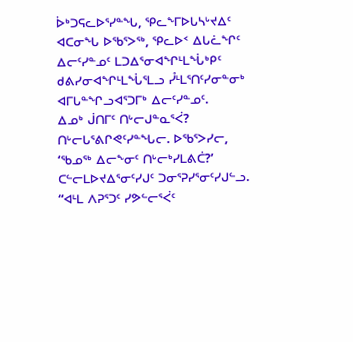ᐆᒃᑐᕋᓚᐅᕐᓯᓐᖓ, ᕿᓚᖕᒥᐅᒐᓴᒡᔪᐃᑦ ᐊᑕᓂᖓ ᐅᖃᕐᐳᖅ, ᕿᓚᐅᑉ ᐃᒐᓛᖏᑦ ᐃᓕᑦᓯᓐᓄᑦ ᒪᑐᐃᕐᓂᐊᖏᒻᒪᖔᒃᑭᑦ ᑯᕕᓯᓂᐊᖏᒻᒪᖔᕐᒪᓗ ᓮᒻᒪᕐᑎᑦᓯᓂᓐᓂᒃ ᐊᒥᒐᓐᖏᓗᐊᕐᑐᒥᒃ ᐃᓕᑦᓯᓐᓄᑦ.
ᐃᓄᒃ ᒎᑎᒥᑦ ᑎᒡᓕᒍᓐᓇᕐᐹ? ᑎᒡᓕᒐᕐᕕᒋᕙᑦᓯᓐᖓᓕ. ᐅᖃᕐᐳᓯᓕ, ‘ᖃᓄᖅ ᐃᓕᖕᓂᑦ ᑎᒡᓕᒃᓯᒪᕕᑖ?’ ᑕᓪᓕᒪᐅᔪᐃᕐᓂᑦᓯᒍᑦ ᑐᓂᕐᕈᓯᕐᓂᑦᓯᒍᓪᓗ.
“ᐊᒻᒪ ᐱᕈᕐᑐᑦ ᓯᕗᓪᓕᕐᐹᑦ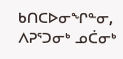ᑲᑎᑕᐅᓂᖏᓐᓂ, ᐱᕈᕐᑐᓂᒃ ᓄᑖᓂᒃ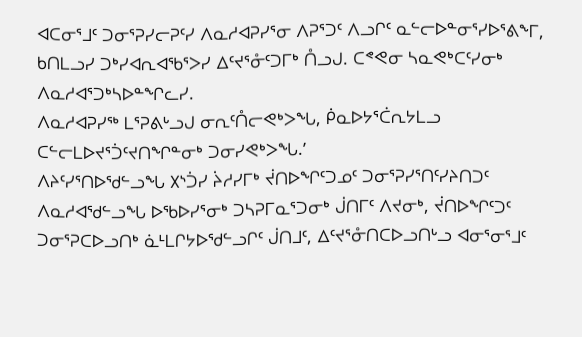ᐊᑕᓂᕐᒧᑦ ᑐᓂᕐᕈᓯᓕᕈᑦᓯ ᐱᓇᓱᐊᕈᓯᕐᓂ ᐱᕈᕐᑐᑦ ᐱᓗᒋᑦ ᓇᓪᓕᐅᓐᓂᕐᓯᐅᕐᕕᖕᒥ, ᑲᑎᒪᓗᓯ ᑐᒃᓯᐊᕆᐊᖃᕐᐳᓯ ᐃᑦᔪᕐᓁᑦᑐᒥᒃ ᑍᓗᒍ. ᑕᕝᕙᓂ ᓴᓇᕙᒃᑕᑦᓯᓂᒃ ᐱᓇᓱᐊᕐᑐᒃᓴᐅᓐᖏᓚᓯ.
ᐱᓇᓱᐊᕈᓯᖅ ᒪᕐᕈᕕᒡᓗᒍ ᓂᕆᑦᑍᓕᕙᒃᐳᖓ, ᑮᓇᐅᔭᕐᑖᕆᔭᒪᓗ ᑕᓪᓕᒪᐅᔪᕐᑑᑦᔪᑎᖏᓐᓂᒃ ᑐᓂᓯᕙᒃᐳᖓ.’
ᐱᔨᑦᓯᕐᑎᐅᖁᓪᓗᖓ ᙭ᔅᑑᓯ ᔩᓱᓯᒥᒃ ᔫᑎᐅᖏᑦᑐᓄᑦ ᑐᓂᕐᕈᓯᕐᑎᑦᓯᔨᑎᑐᑦ ᐱᓇᓱᐊᖁᓪᓗᖓ ᐅᖃᐅᓯᕐᓂᒃ ᑐᓴᕈᒥᓇᕐᑐᓂᒃ ᒎᑎᒥᑦ ᐱᔪᓂᒃ, ᔫᑎᐅᖏᑦᑐᑦ ᑐᓂᕐᕈᑕᐅᓗᑎᒃ ᓈᒻᒪᒋᔭᐅᖁᓪᓗᒋᑦ ᒎᑎᒧᑦ, ᐃᑦᔪᕐᓁᑎᑕᐅᓗᑎᒡᓗ ᐊᓂᕐᓂᕐᒧᑦ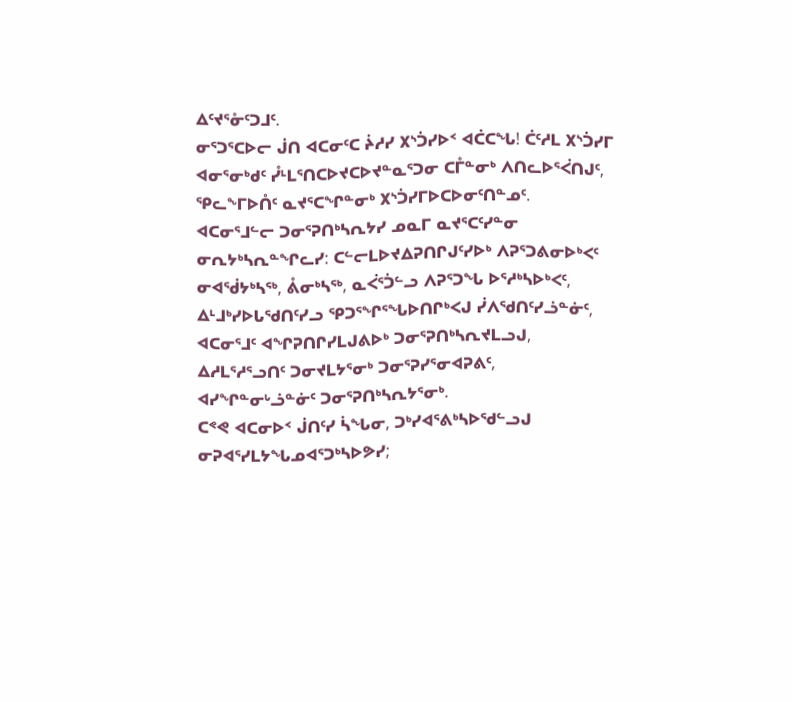ᐃᑦᔪᕐᓁᑦᑐᒧᑦ.
ᓂᕐᑐᕐᑕᐅᓕ ᒎᑎ ᐊᑕᓂᑦᑕ ᔩᓱᓯ ᙭ᔅᑑᓯᐅᑉ ᐊᑖᑕᖓ! ᑖᑦᓱᒪ ᙭ᔅᑑᓯᒥ ᐊᓂᕐᓂᒃᑯᑦ ᓮᒻᒪᕐᑎᑕᐅᔪᑕᐅᔪᓐᓇᕐᑐᓂ ᑕᒤᓐᓂᒃ ᐱᑎᓚᐅᕐᐹᑎᒍᑦ, ᕿᓚᖕᒥᐅᑍᑦ ᓇᔪᕐᑕᖏᓐᓂᒃ ᙭ᔅᑑᓯᒥᐅᑕᐅᓂᑦᑎᓐᓄᑦ.
ᐊᑕᓂᕐᒧᓪᓕ ᑐᓂᕐᕈᑎᒃᓴᕆᔭᓯ ᓄᓇᒥ ᓇᔪᕐᑕᑦᓯᓐᓂ ᓂᕆᔭᒃᓴᕆᓐᖏᓚᓯ: ᑕᓪᓕᒪᐅᔪᐃᕈᑎᒋᒍᑦᓯᐅᒃ ᐱᕈᕐᑐᕕᓂᐅᒃᐸᑦ ᓂᐊᖂᔭᒃᓴᖅ, ᕔᓂᒃᓴᖅ, ᓇᐹᕐᑑᓪᓗ ᐱᕈᕐᑐᖓ ᐅᕐᓱᒃᓴᐅᒃᐸᑦ, ᐃᒻᒧᒃᓯᐅᒐᖁᑎᑦᓯᓗ ᕿᑐᕐᖏᕐᖓᐅᑎᒋᒃᐸᒍ ᓰᐱᖁᑎᑦᓯᓘᓐᓃᑦ, ᐊᑕᓂᕐᒧᑦ ᐊᖏᕈᑎᒋᓯᒪᒍᕕᐅᒃ ᑐᓂᕐᕈᑎᒃᓴᕆᔪᒪᓗᒍ, ᐃᓱᒪᕐᓱᕐᓗᑎᑦ ᑐᓂᔪᒪᔭᕐᓂᒃ ᑐᓂᕐᕈᓯᕐᓂᐊᕈᕕᑦ, ᐊᓯᖏᓐᓂᒡᓘᓐᓃᑦ ᑐᓂᕐᕈᑎᒃᓴᕆᔭᕐᓂᒃ.
ᑕᕝᕙ ᐊᑕᓂᐅᑉ ᒎᑎᑦᓯ ᓵᖓᓂ, ᑐᒃᓯᐊᕐᕕᒃᓴᐅᖁᓪᓗᒍ ᓂᕈᐊᕐᓯᒪᔭᖓᓄᐊᕐᑐᒃᓴᐅᕗᓯ;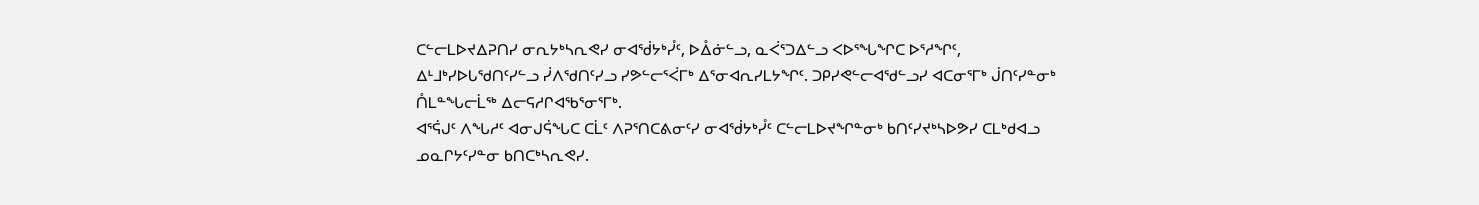ᑕᓪᓕᒪᐅᔪᐃᕈᑎᓯ ᓂᕆᔭᒃᓴᕆᕙᓯ ᓂᐊᖂᔭᒃᓮᑦ, ᐅᐂᓃᓪᓗ, ᓇᐹᕐᑐᐃᓪᓗ ᐸᐅᕐᖓᖏᑕ ᐅᕐᓱᖏᑦ, ᐃᒻᒧᒃᓯᐅᒐᖁᑎᑦᓯᓪᓗ ᓰᐱᖁᑎᑦᓯᓗ ᓯᕗᓪᓕᕐᐹᒥᒃ ᐃᕐᓂᐊᕆᓯᒪᔭᖏᑦ. ᑐᑭᓯᕙᓪᓕᐊᖁᓪᓗᓯ ᐊᑕᓂᕐᒥᒃ ᒎᑎᑦᓯᓐᓂᒃ ᑍᒪᓐᖓᓕᒫᖅ ᐃᓕᕋᓱᒋᐊᖃᕐᓂᕐᒥᒃ.
ᐊᕐᕌᒍᑦ ᐱᖓᓱᑦ ᐊᓂᒍᕌᖓᑕ ᑕᒫᑦ ᐱᕈᕐᑎᑕᕕᓂᑦᓯ ᓂᐊᖂᔭᒃᓮᑦ ᑕᓪᓕᒪᐅᔪᖏᓐᓂᒃ ᑲᑎᑦᓯᔪᒃᓴᐅᕗᓯ ᑕᒪᒃᑯᐊᓗ ᓄᓇᒋᔭᑦᓯᓐᓂ ᑲᑎᑕᒃᓴᕆᕙᓯ.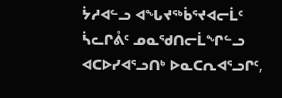ᔮᓱᐊᓪᓗ ᐊᖓᔪᖅᑳᕐᔪᐊᓕᒫᑦ ᓵᓚᒋᕔᑦ ᓄᓇᖁᑎᓕᒫᖏᓪᓗ ᐊᑕᐅᓯᐊᕐᓗᑎᒃ ᐅᓇᑕᕆᐊᕐᓗᒋᑦ,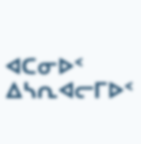ᐊᑕᓂᐅᑉ ᐃᓴᕆᐊᓕᒥᐅᑉ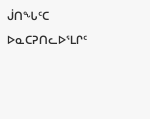ᒎᑎᖓᑦᑕ ᐅᓇᑕᕈᑎᓚᐅᕐᒪᒋᑦ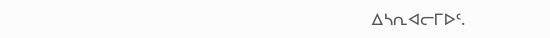ᐃᓴᕆᐊᓕᒥᐅᑦ.